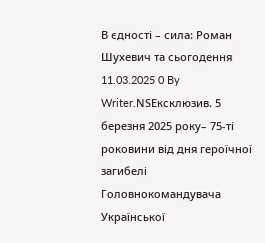В єдності – сила: Роман Шухевич та сьогодення
11.03.2025 0 By Writer.NSЕксклюзив. 5 березня 2025 року– 75-ті роковини від дня героїчної загибелі Головнокомандувача Української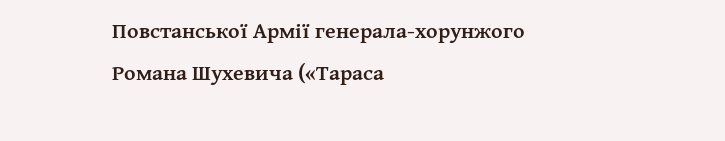Повстанської Армії генерала-хорунжого Романа Шухевича («Тараса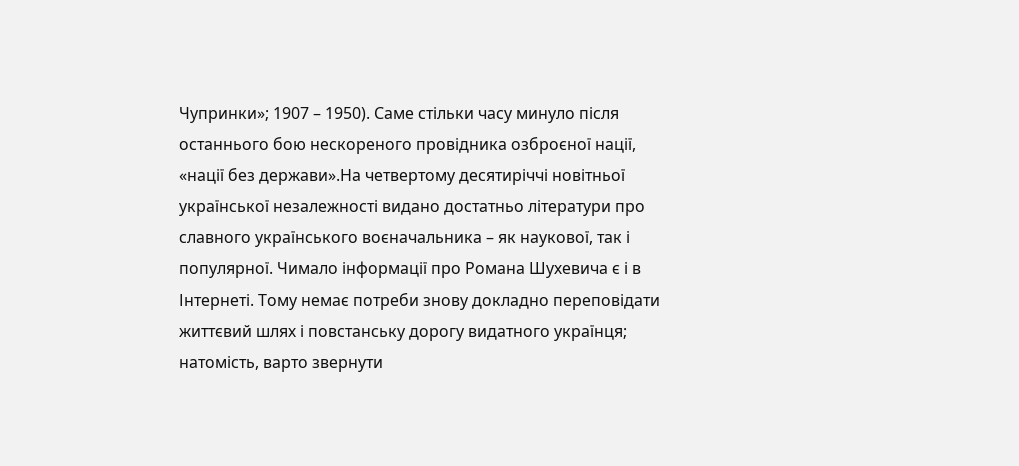Чупринки»; 1907 – 1950). Саме стільки часу минуло після останнього бою нескореного провідника озброєної нації, «нації без держави».На четвертому десятиріччі новітньої української незалежності видано достатньо літератури про славного українського воєначальника – як наукової, так і популярної. Чимало інформації про Романа Шухевича є і в Інтернеті. Тому немає потреби знову докладно переповідати життєвий шлях і повстанську дорогу видатного українця; натомість, варто звернути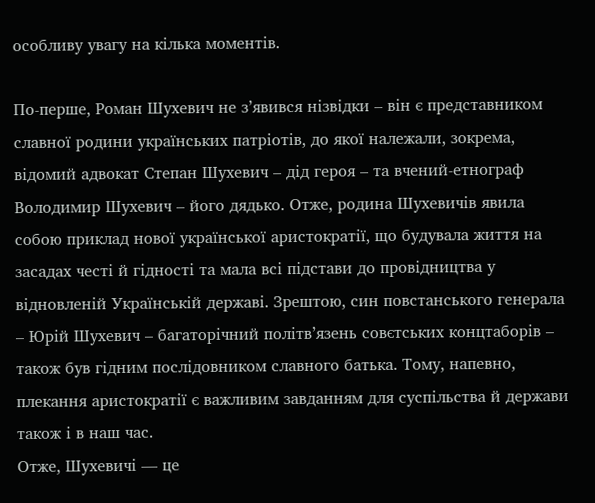особливу увагу на кілька моментів.

По-перше, Роман Шухевич не з’явився нізвідки – він є представником славної родини українських патріотів, до якої належали, зокрема, відомий адвокат Степан Шухевич – дід героя – та вчений-етнограф Володимир Шухевич – його дядько. Отже, родина Шухевичів явила собою приклад нової української аристократії, що будувала життя на засадах честі й гідності та мала всі підстави до провідництва у відновленій Українській державі. Зрештою, син повстанського генерала – Юрій Шухевич – багаторічний політв’язень совєтських концтаборів – також був гідним послідовником славного батька. Тому, напевно, плекання аристократії є важливим завданням для суспільства й держави також і в наш час.
Отже, Шухевичі — це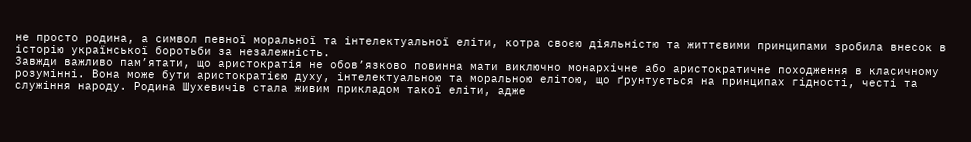не просто родина, а символ певної моральної та інтелектуальної еліти, котра своєю діяльністю та життєвими принципами зробила внесок в історію української боротьби за незалежність.
Завжди важливо пам’ятати, що аристократія не обов’язково повинна мати виключно монархічне або аристократичне походження в класичному розумінні. Вона може бути аристократією духу, інтелектуальною та моральною елітою, що ґрунтується на принципах гідності, честі та служіння народу. Родина Шухевичів стала живим прикладом такої еліти, адже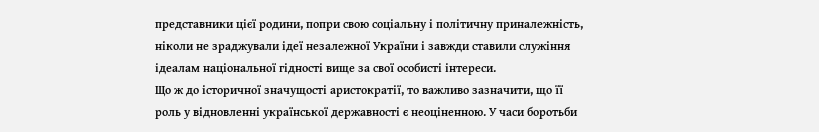представники цієї родини, попри свою соціальну і політичну приналежність, ніколи не зраджували ідеї незалежної України і завжди ставили служіння ідеалам національної гідності вище за свої особисті інтереси.
Що ж до історичної значущості аристократії, то важливо зазначити, що її роль у відновленні української державності є неоціненною. У часи боротьби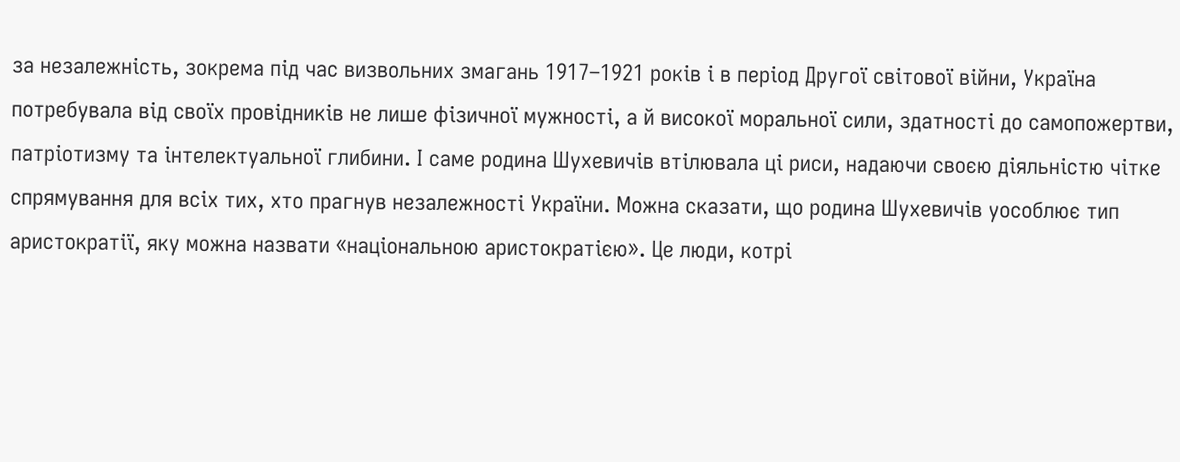за незалежність, зокрема під час визвольних змагань 1917–1921 років і в період Другої світової війни, Україна потребувала від своїх провідників не лише фізичної мужності, а й високої моральної сили, здатності до самопожертви, патріотизму та інтелектуальної глибини. І саме родина Шухевичів втілювала ці риси, надаючи своєю діяльністю чітке спрямування для всіх тих, хто прагнув незалежності України. Можна сказати, що родина Шухевичів уособлює тип аристократії, яку можна назвати «національною аристократією». Це люди, котрі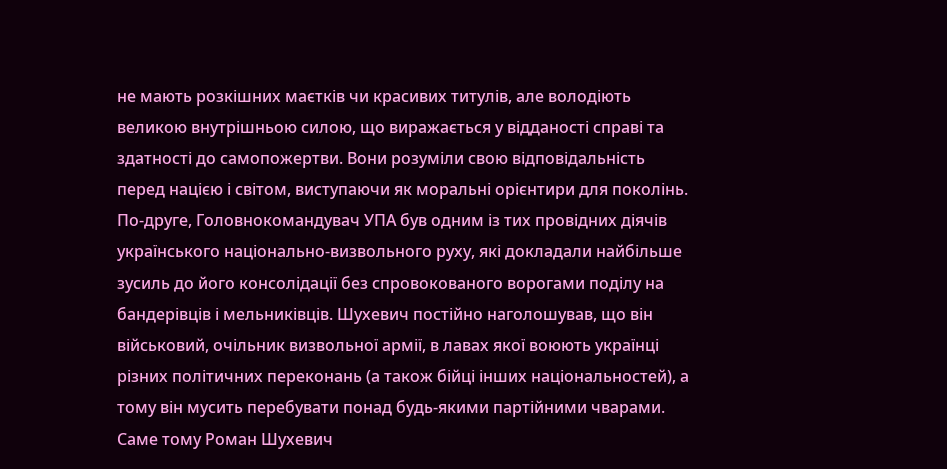не мають розкішних маєтків чи красивих титулів, але володіють великою внутрішньою силою, що виражається у відданості справі та здатності до самопожертви. Вони розуміли свою відповідальність перед нацією і світом, виступаючи як моральні орієнтири для поколінь.
По-друге, Головнокомандувач УПА був одним із тих провідних діячів українського національно-визвольного руху, які докладали найбільше зусиль до його консолідації без спровокованого ворогами поділу на бандерівців і мельниківців. Шухевич постійно наголошував, що він військовий, очільник визвольної армії, в лавах якої воюють українці різних політичних переконань (а також бійці інших національностей), а тому він мусить перебувати понад будь-якими партійними чварами.
Саме тому Роман Шухевич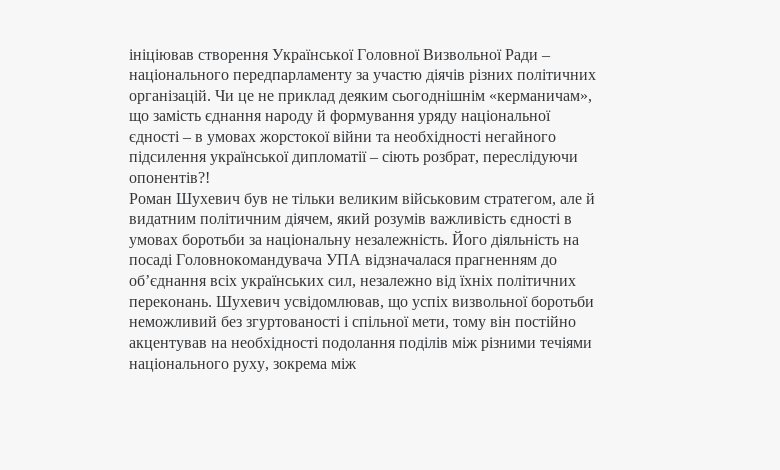ініціював створення Української Головної Визвольної Ради – національного передпарламенту за участю діячів різних політичних організацій. Чи це не приклад деяким сьогоднішнім «керманичам», що замість єднання народу й формування уряду національної єдності – в умовах жорстокої війни та необхідності негайного підсилення української дипломатії – сіють розбрат, переслідуючи опонентів?!
Роман Шухевич був не тільки великим військовим стратегом, але й видатним політичним діячем, який розумів важливість єдності в умовах боротьби за національну незалежність. Його діяльність на посаді Головнокомандувача УПА відзначалася прагненням до об’єднання всіх українських сил, незалежно від їхніх політичних переконань. Шухевич усвідомлював, що успіх визвольної боротьби неможливий без згуртованості і спільної мети, тому він постійно акцентував на необхідності подолання поділів між різними течіями національного руху, зокрема між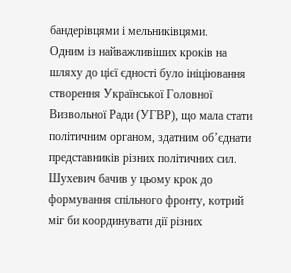бандерівцями і мельниківцями.
Одним із найважливіших кроків на шляху до цієї єдності було ініціювання створення Української Головної Визвольної Ради (УГВР), що мала стати політичним органом, здатним об’єднати представників різних політичних сил. Шухевич бачив у цьому крок до формування спільного фронту, котрий міг би координувати дії різних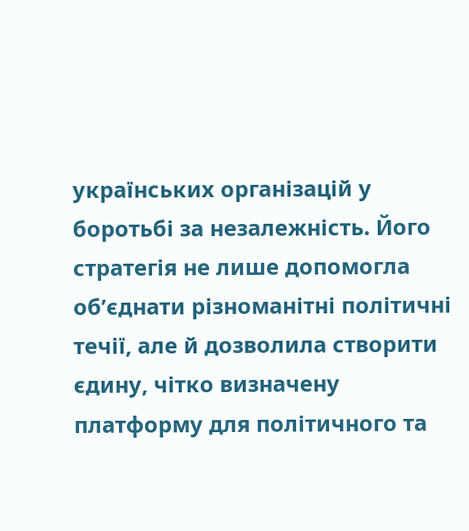українських організацій у боротьбі за незалежність. Його стратегія не лише допомогла об’єднати різноманітні політичні течії, але й дозволила створити єдину, чітко визначену платформу для політичного та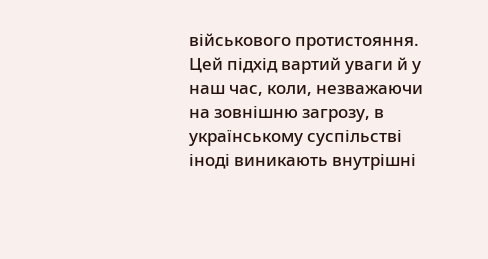військового протистояння.
Цей підхід вартий уваги й у наш час, коли, незважаючи на зовнішню загрозу, в українському суспільстві іноді виникають внутрішні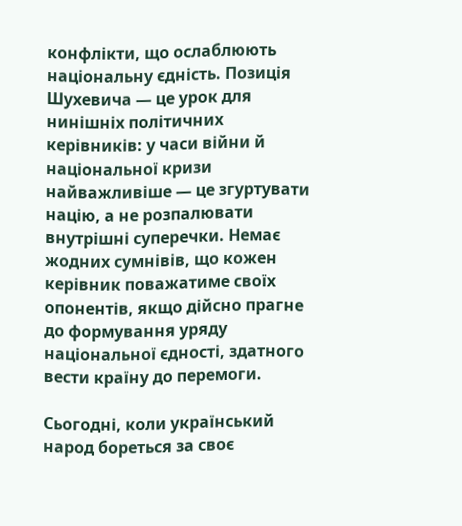конфлікти, що ослаблюють національну єдність. Позиція Шухевича — це урок для нинішніх політичних керівників: у часи війни й національної кризи найважливіше — це згуртувати націю, а не розпалювати внутрішні суперечки. Немає жодних сумнівів, що кожен керівник поважатиме своїх опонентів, якщо дійсно прагне до формування уряду національної єдності, здатного вести країну до перемоги.

Сьогодні, коли український народ бореться за своє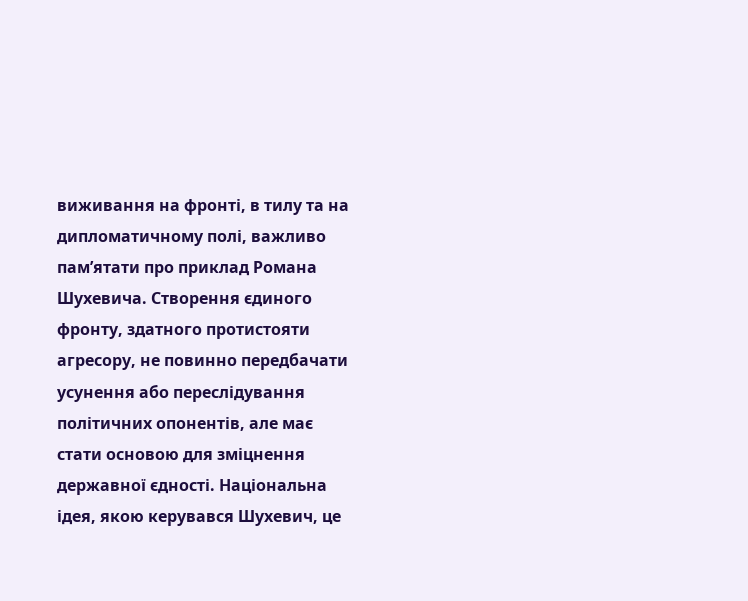виживання на фронті, в тилу та на дипломатичному полі, важливо пам’ятати про приклад Романа Шухевича. Створення єдиного фронту, здатного протистояти агресору, не повинно передбачати усунення або переслідування політичних опонентів, але має стати основою для зміцнення державної єдності. Національна ідея, якою керувався Шухевич, це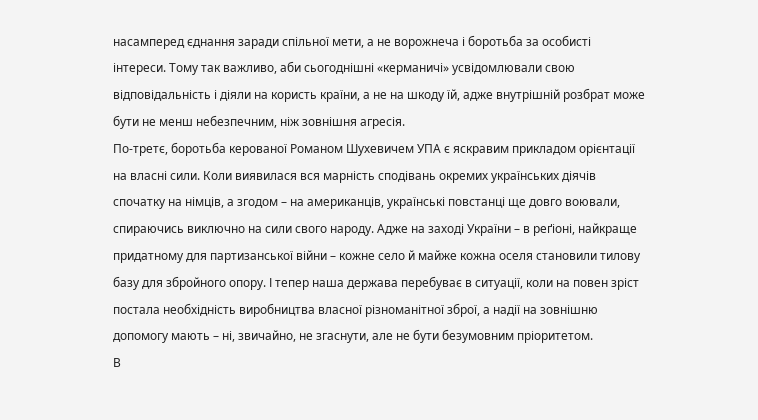насамперед єднання заради спільної мети, а не ворожнеча і боротьба за особисті інтереси. Тому так важливо, аби сьогоднішні «керманичі» усвідомлювали свою відповідальність і діяли на користь країни, а не на шкоду їй, адже внутрішній розбрат може бути не менш небезпечним, ніж зовнішня агресія.
По-третє, боротьба керованої Романом Шухевичем УПА є яскравим прикладом орієнтації на власні сили. Коли виявилася вся марність сподівань окремих українських діячів спочатку на німців, а згодом – на американців, українські повстанці ще довго воювали, спираючись виключно на сили свого народу. Адже на заході України – в реґіоні, найкраще придатному для партизанської війни – кожне село й майже кожна оселя становили тилову базу для збройного опору. І тепер наша держава перебуває в ситуації, коли на повен зріст постала необхідність виробництва власної різноманітної зброї, а надії на зовнішню допомогу мають – ні, звичайно, не згаснути, але не бути безумовним пріоритетом.
В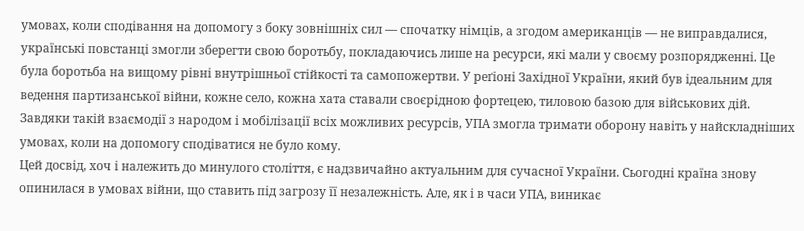умовах, коли сподівання на допомогу з боку зовнішніх сил — спочатку німців, а згодом американців — не виправдалися, українські повстанці змогли зберегти свою боротьбу, покладаючись лише на ресурси, які мали у своєму розпорядженні. Це була боротьба на вищому рівні внутрішньої стійкості та самопожертви. У реґіоні Західної України, який був ідеальним для ведення партизанської війни, кожне село, кожна хата ставали своєрідною фортецею, тиловою базою для військових дій. Завдяки такій взаємодії з народом і мобілізації всіх можливих ресурсів, УПА змогла тримати оборону навіть у найскладніших умовах, коли на допомогу сподіватися не було кому.
Цей досвід, хоч і належить до минулого століття, є надзвичайно актуальним для сучасної України. Сьогодні країна знову опинилася в умовах війни, що ставить під загрозу її незалежність. Але, як і в часи УПА, виникає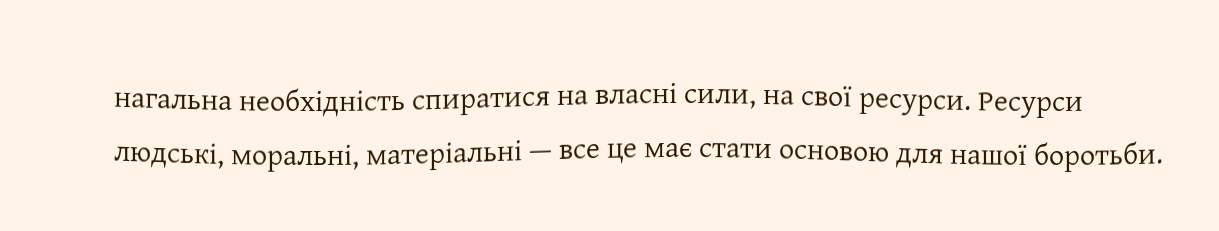нагальна необхідність спиратися на власні сили, на свої ресурси. Ресурси людські, моральні, матеріальні — все це має стати основою для нашої боротьби.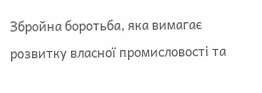Збройна боротьба, яка вимагає розвитку власної промисловості та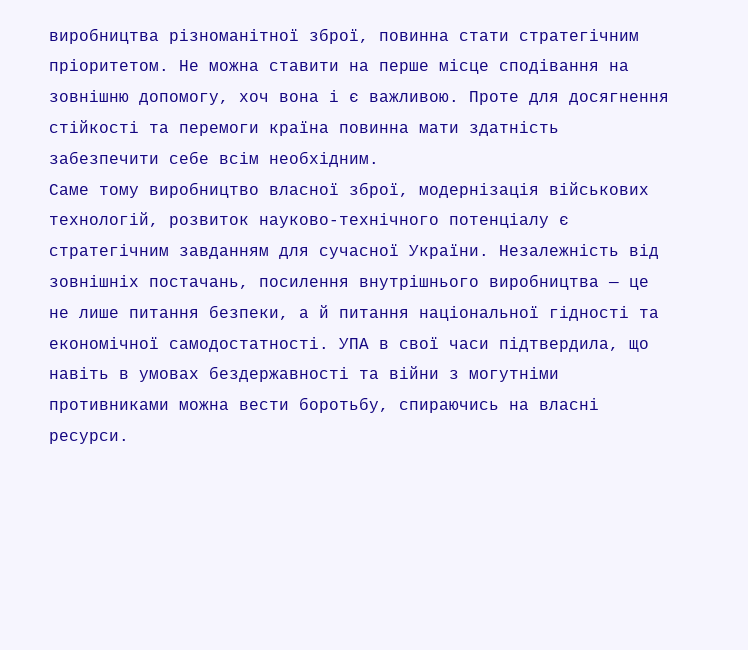виробництва різноманітної зброї, повинна стати стратегічним пріоритетом. Не можна ставити на перше місце сподівання на зовнішню допомогу, хоч вона і є важливою. Проте для досягнення стійкості та перемоги країна повинна мати здатність забезпечити себе всім необхідним.
Саме тому виробництво власної зброї, модернізація військових технологій, розвиток науково-технічного потенціалу є стратегічним завданням для сучасної України. Незалежність від зовнішніх постачань, посилення внутрішнього виробництва — це не лише питання безпеки, а й питання національної гідності та економічної самодостатності. УПА в свої часи підтвердила, що навіть в умовах бездержавності та війни з могутніми противниками можна вести боротьбу, спираючись на власні ресурси.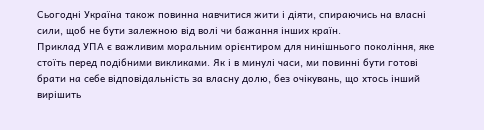Сьогодні Україна також повинна навчитися жити і діяти, спираючись на власні сили, щоб не бути залежною від волі чи бажання інших країн.
Приклад УПА є важливим моральним орієнтиром для нинішнього покоління, яке стоїть перед подібними викликами. Як і в минулі часи, ми повинні бути готові брати на себе відповідальність за власну долю, без очікувань, що хтось інший вирішить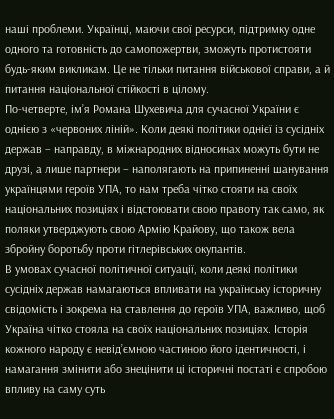наші проблеми. Українці, маючи свої ресурси, підтримку одне одного та готовність до самопожертви, зможуть протистояти будь-яким викликам. Це не тільки питання військової справи, а й питання національної стійкості в цілому.
По-четверте, ім’я Романа Шухевича для сучасної України є однією з «червоних ліній». Коли деякі політики однієї із сусідніх держав – направду, в міжнародних відносинах можуть бути не друзі, а лише партнери – наполягають на припиненні шанування українцями героїв УПА, то нам треба чітко стояти на своїх національних позиціях і відстоювати свою правоту так само, як поляки утверджують свою Армію Крайову, що також вела збройну боротьбу проти гітлерівських окупантів.
В умовах сучасної політичної ситуації, коли деякі політики сусідніх держав намагаються впливати на українську історичну свідомість і зокрема на ставлення до героїв УПА, важливо, щоб Україна чітко стояла на своїх національних позиціях. Історія кожного народу є невід’ємною частиною його ідентичності, і намагання змінити або знецінити ці історичні постаті є спробою впливу на саму суть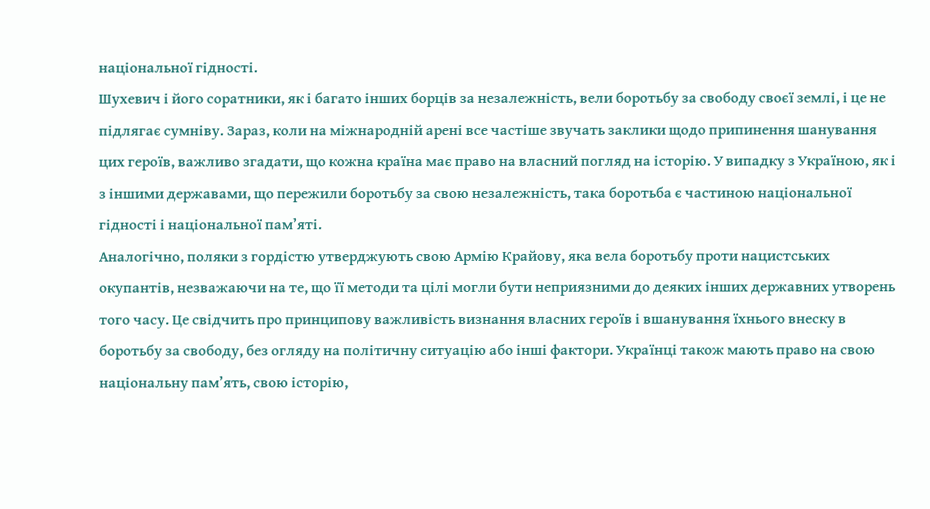національної гідності.
Шухевич і його соратники, як і багато інших борців за незалежність, вели боротьбу за свободу своєї землі, і це не підлягає сумніву. Зараз, коли на міжнародній арені все частіше звучать заклики щодо припинення шанування цих героїв, важливо згадати, що кожна країна має право на власний погляд на історію. У випадку з Україною, як і з іншими державами, що пережили боротьбу за свою незалежність, така боротьба є частиною національної гідності і національної пам’яті.
Аналогічно, поляки з гордістю утверджують свою Армію Крайову, яка вела боротьбу проти нацистських окупантів, незважаючи на те, що її методи та цілі могли бути неприязними до деяких інших державних утворень того часу. Це свідчить про принципову важливість визнання власних героїв і вшанування їхнього внеску в боротьбу за свободу, без огляду на політичну ситуацію або інші фактори. Українці також мають право на свою національну пам’ять, свою історію,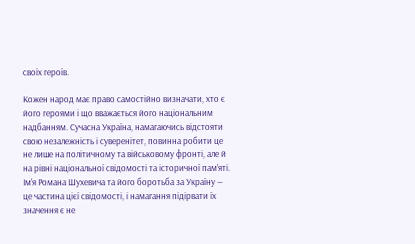своїх героїв.

Кожен народ має право самостійно визначати, хто є його героями і що вважається його національним надбанням. Сучасна Україна, намагаючись відстояти свою незалежність і суверенітет, повинна робити це не лише на політичному та військовому фронті, але й на рівні національної свідомості та історичної пам’яті. Ім’я Романа Шухевича та його боротьба за Україну — це частина цієї свідомості, і намагання підірвати їх значення є не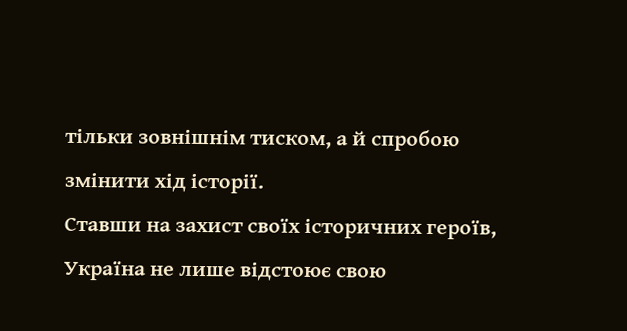тільки зовнішнім тиском, а й спробою змінити хід історії.
Ставши на захист своїх історичних героїв, Україна не лише відстоює свою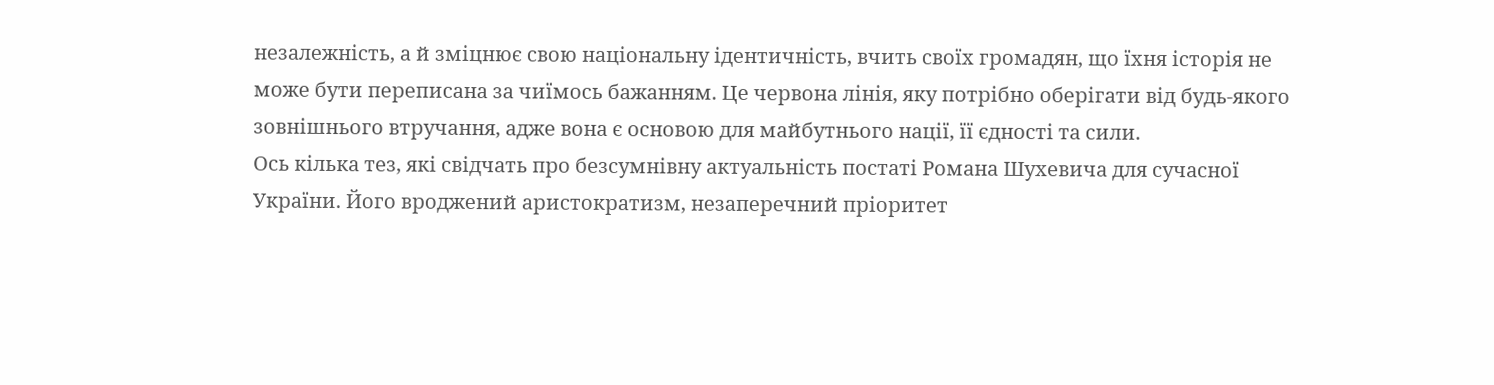незалежність, а й зміцнює свою національну ідентичність, вчить своїх громадян, що їхня історія не може бути переписана за чиїмось бажанням. Це червона лінія, яку потрібно оберігати від будь-якого зовнішнього втручання, адже вона є основою для майбутнього нації, її єдності та сили.
Ось кілька тез, які свідчать про безсумнівну актуальність постаті Романа Шухевича для сучасної України. Його вроджений аристократизм, незаперечний пріоритет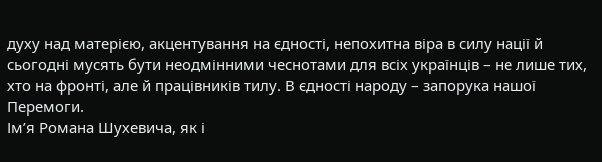духу над матерією, акцентування на єдності, непохитна віра в силу нації й сьогодні мусять бути неодмінними чеснотами для всіх українців – не лише тих, хто на фронті, але й працівників тилу. В єдності народу – запорука нашої Перемоги.
Ім’я Романа Шухевича, як і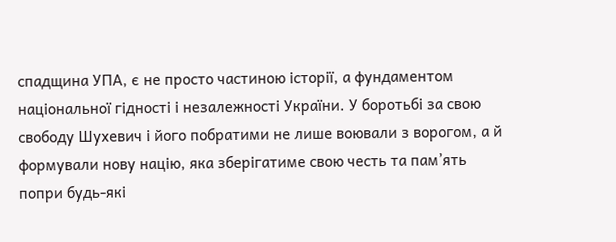спадщина УПА, є не просто частиною історії, а фундаментом національної гідності і незалежності України. У боротьбі за свою свободу Шухевич і його побратими не лише воювали з ворогом, а й формували нову націю, яка зберігатиме свою честь та пам’ять попри будь-які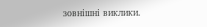зовнішні виклики.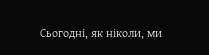Сьогодні, як ніколи, ми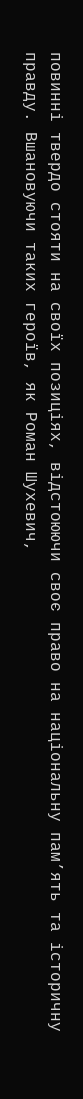повинні твердо стояти на своїх позиціях, відстоюючи своє право на національну пам’ять та історичну правду. Вшановуючи таких героїв, як Роман Шухевич,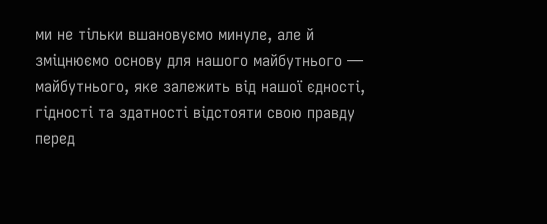ми не тільки вшановуємо минуле, але й зміцнюємо основу для нашого майбутнього — майбутнього, яке залежить від нашої єдності, гідності та здатності відстояти свою правду перед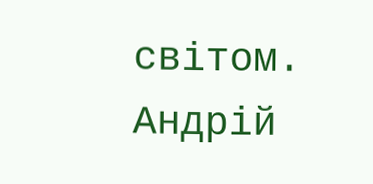світом.
Андрій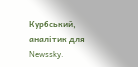Курбський, аналітик для Newssky.